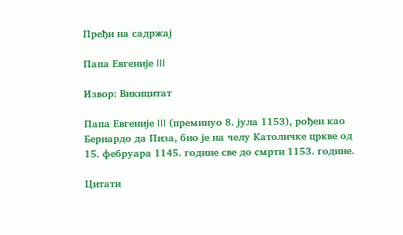Пређи на садржај

Папа Евгеније III

Извор: Викицитат

Папа Евгеније III (преминуо 8. јула 1153), рођен као Бернардо да Пиза, био је на челу Католичке цркве од 15. фебруара 1145. године све до смрти 1153. године.

Цитати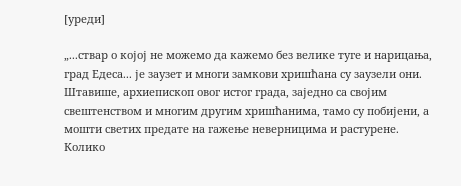[уреди]

„...ствар о којој не можемо да кажемо без велике туге и нарицања, град Едеса... је заузет и многи замкови хришћана су заузели они. Штавише, архиепископ овог истог града, заједно са својим свештенством и многим другим хришћанима, тамо су побијени, а мошти светих предате на гажење неверницима и растурене. Колико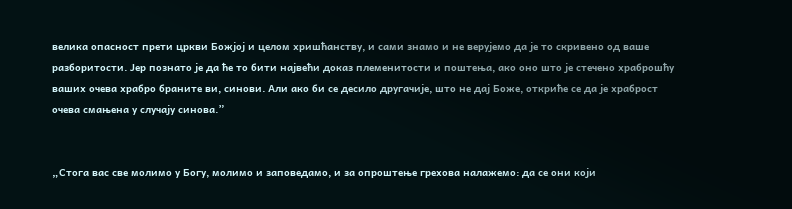велика опасност прети цркви Божјој и целом хришћанству, и сами знамо и не верујемо да је то скривено од ваше разборитости. Јер познато је да ће то бити највећи доказ племенитости и поштења, ако оно што је стечено храброшћу ваших очева храбро браните ви, синови. Али ако би се десило другачије, што не дај Боже, откриће се да је храброст очева смањена у случају синова.”


„Стога вас све молимо у Богу, молимо и заповедамо, и за опроштење грехова налажемо: да се они који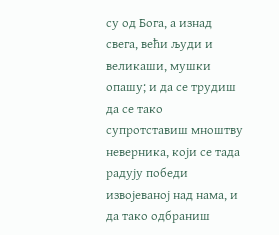су од Бога, а изнад свега, већи људи и великаши, мушки опашу; и да се трудиш да се тако супротставиш мноштву неверника, који се тада радују победи извојеваној над нама, и да тако одбраниш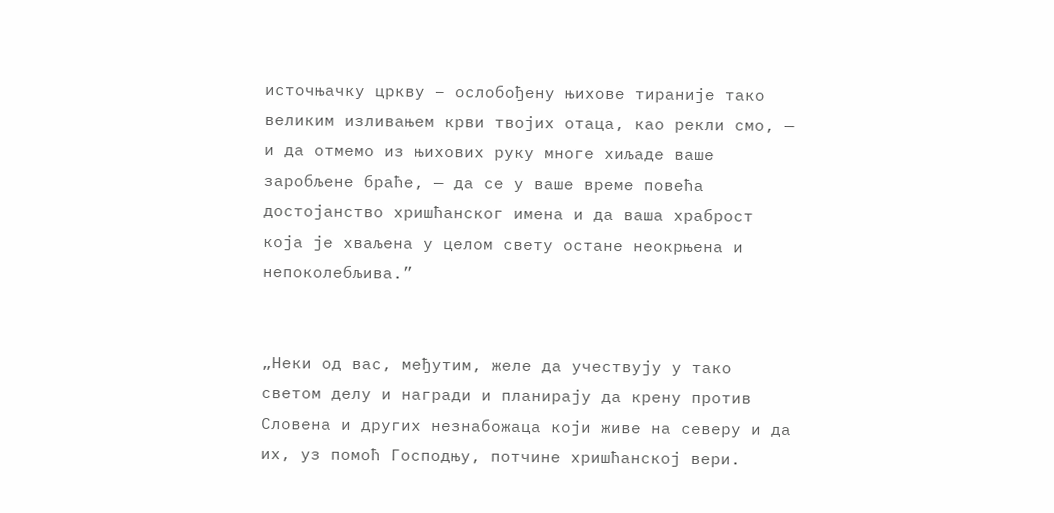источњачку цркву – ослобођену њихове тираније тако великим изливањем крви твојих отаца, као рекли смо, — и да отмемо из њихових руку многе хиљаде ваше заробљене браће, — да се у ваше време повећа достојанство хришћанског имена и да ваша храброст која је хваљена у целом свету остане неокрњена и непоколебљива.”


„Неки од вас, међутим, желе да учествују у тако светом делу и награди и планирају да крену против Словена и других незнабожаца који живе на северу и да их, уз помоћ Господњу, потчине хришћанској вери.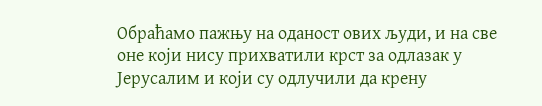Обраћамо пажњу на оданост ових људи, и на све оне који нису прихватили крст за одлазак у Јерусалим и који су одлучили да крену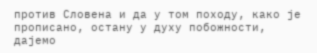против Словена и да у том походу, како је прописано, остану у духу побожности, дајемо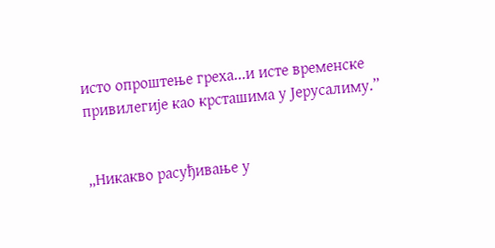исто опроштење греха...и исте временске привилегије као крсташима у Јерусалиму.”


„Никакво расуђивање у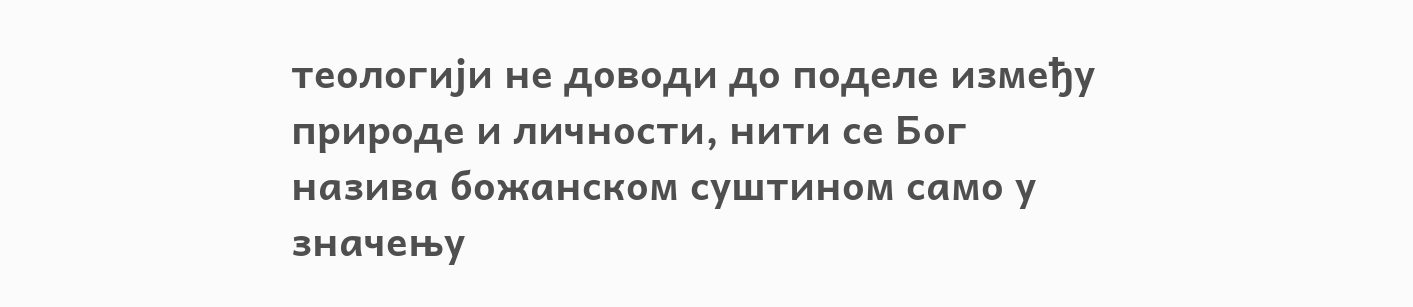теологији не доводи до поделе између природе и личности, нити се Бог назива божанском суштином само у значењу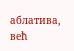аблатива, већ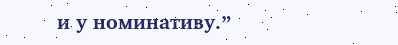и у номинативу.”